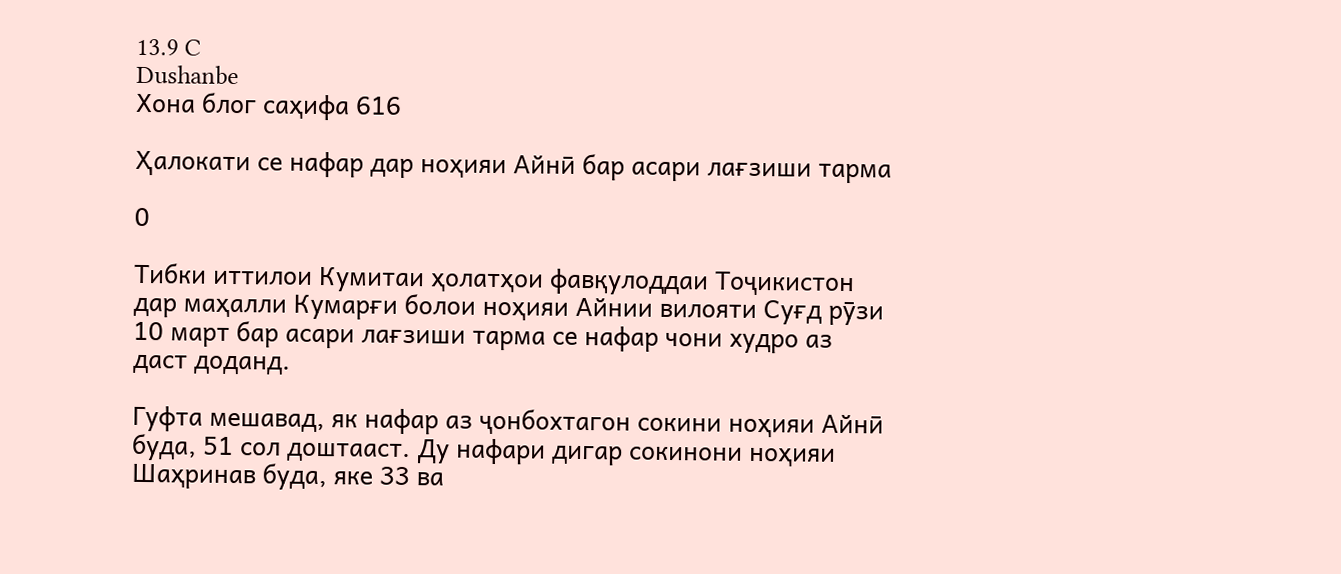13.9 C
Dushanbe
Хона блог саҳифа 616

Ҳалокати се нафар дар ноҳияи Айнӣ бар асари лағзиши тарма

0

Тибки иттилои Кумитаи ҳолатҳои фавқулоддаи Тоҷикистон дар маҳалли Кумарғи болои ноҳияи Айнии вилояти Суғд рӯзи 10 март бар асари лағзиши тарма се нафар чони худро аз даст доданд.

Гуфта мешавад, як нафар аз ҷонбохтагон сокини ноҳияи Айнӣ буда, 51 сол доштааст. Ду нафари дигар сокинони ноҳияи Шаҳринав буда, яке 33 ва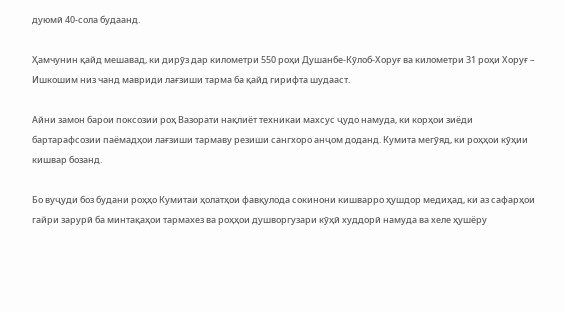дуюмӣ 40-сола будаанд.

Ҳамчунин қайд мешавад, ки дирӯз дар километри 550 роҳи Душанбе-Кӯлоб-Хоруғ ва километри 31 роҳи Хоруғ – Ишкошим низ чанд мавриди лағзиши тарма ба қайд гирифта шудааст.

Айни замон барои поксозии роҳ Вазорати нақлиёт техникаи махсус ҷудо намуда, ки корҳои зиёди бартарафсозии паёмадҳои лағзиши тармаву резиши сангхоро анҷом доданд. Кумита мегӯяд, ки роҳҳои кӯҳии кишвар бозанд.

Бо вуҷуди боз будани роҳҳо Кумитаи ҳолатҳои фавқулода сокинони кишварро ҳушдор медиҳад, ки аз сафарҳои гайри зарурӣ ба минтақаҳои тармахез ва роҳҳои душворгузари кӯҳӣ худдорӣ намуда ва хеле ҳушёру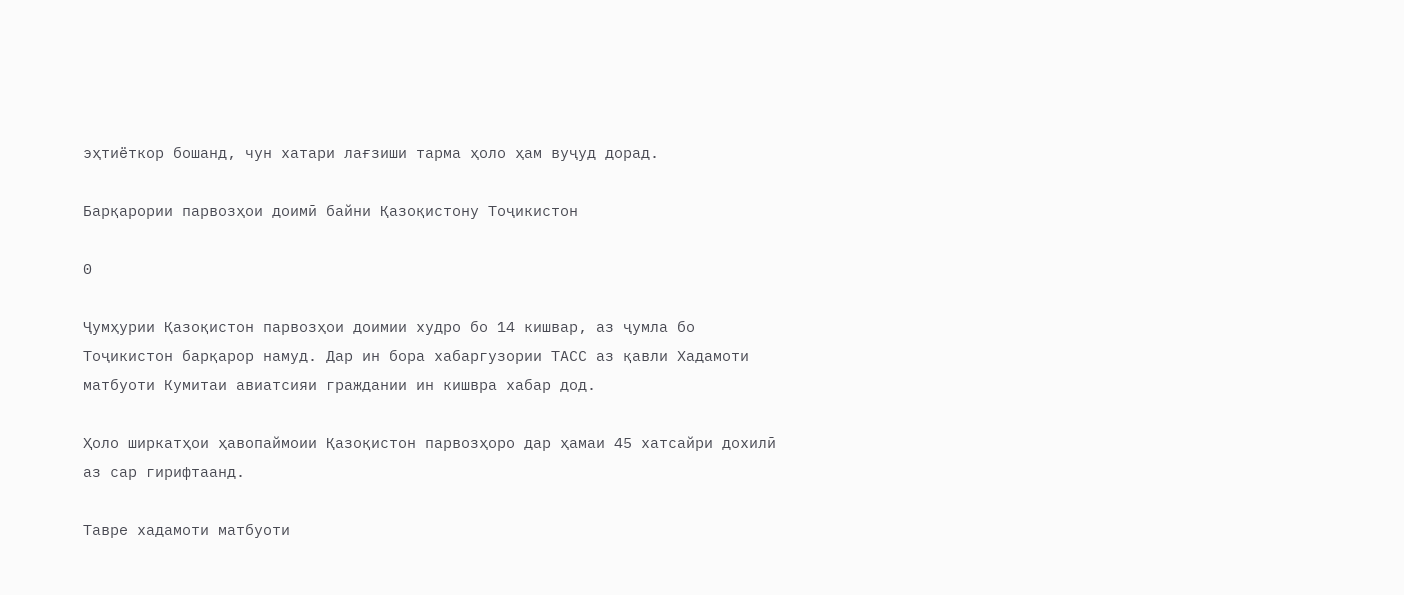эҳтиёткор бошанд, чун хатари лағзиши тарма ҳоло ҳам вуҷуд дорад.

Барқарории парвозҳои доимӣ байни Қазоқистону Тоҷикистон

0

Ҷумҳурии Қазоқистон парвозҳои доимии худро бо 14 кишвар, аз ҷумла бо Тоҷикистон барқарор намуд. Дар ин бора хабаргузории ТАСС аз қавли Хадамоти матбуоти Кумитаи авиатсияи граждании ин кишвра хабар дод.

Ҳоло ширкатҳои ҳавопаймоии Қазоқистон парвозҳоро дар ҳамаи 45 хатсайри дохилӣ аз сар гирифтаанд.

Тавре хадамоти матбуоти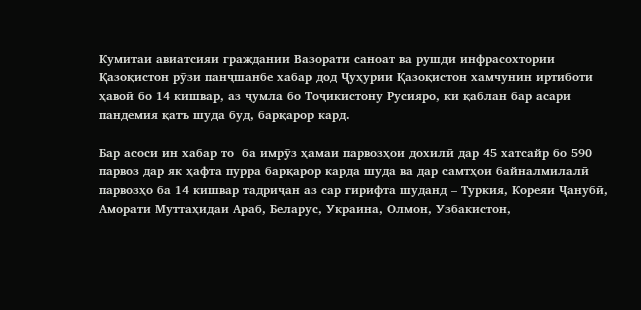Кумитаи авиатсияи граждании Вазорати саноат ва рушди инфрасохтории Қазоқистон рӯзи панҷшанбе хабар дод Ҷуҳурии Қазоқистон хамчунин иртиботи ҳавоӣ бо 14 кишвар, аз ҷумла бо Тоҷикистону Русияро, ки қаблан бар асари пандемия қатъ шуда буд, барқарор кард.

Бар асоси ин хабар то  ба имрӯз ҳамаи парвозҳои дохилӣ дар 45 хатсайр бо 590 парвоз дар як ҳафта пурра барқарор карда шуда ва дар самтҳои байналмилалӣ парвозҳо ба 14 кишвар тадриҷан аз сар гирифта шуданд – Туркия, Кореяи Ҷанубӣ, Аморати Муттаҳидаи Араб, Беларус, Украина, Олмон, Узбакистон,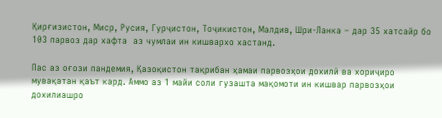Қирғизистон, Миср, Русия, Гурҷистон, Тоҷикистон, Малдив, Шри-Ланка – дар 35 хатсайр бо 103 парвоз дар хафта  аз чумлаи ин кишвархо хастанд.

Пас аз оғози пандемия, Қазоқистон тақрибан ҳамаи парвозҳои дохилӣ ва хориҷиро мувақатан қаът кард. Аммо аз 1 майи соли гузашта мақомоти ин кишвар парвозҳои  дохилиашро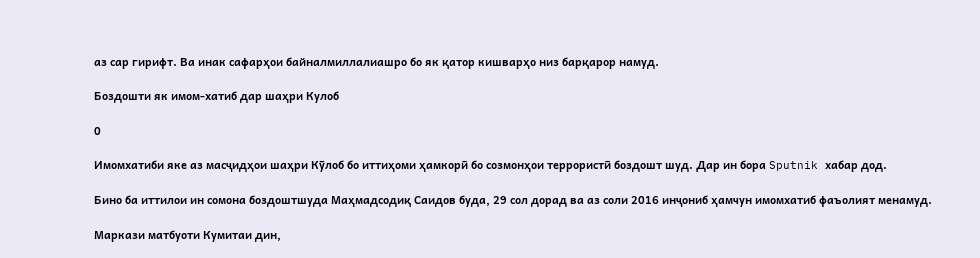аз сар гирифт. Ва инак сафарҳои байналмиллалиашро бо як қатор кишварҳо низ барқарор намуд.

Боздошти як имом-хатиб дар шаҳри Кулоб

0

Имомхатиби яке аз масҷидҳои шаҳри Кӯлоб бо иттиҳоми ҳамкорӣ бо созмонҳои террористӣ боздошт шуд. Дар ин бора Sputnik хабар дод.

Бино ба иттилои ин сомона боздоштшуда Маҳмадсодиқ Саидов буда, 29 сол дорад ва аз соли 2016 инҷониб ҳамчун имомхатиб фаъолият менамуд.

Маркази матбуоти Кумитаи дин,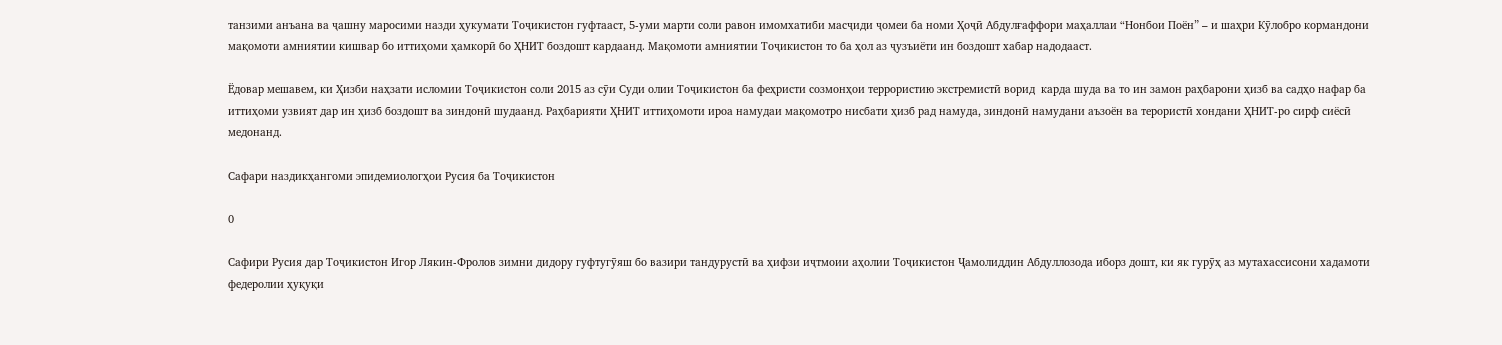танзими анъана ва ҷашну маросими назди ҳукумати Тоҷикистон гуфтааст, 5-уми марти соли равон имомхатиби масҷиди ҷомеи ба номи Ҳоҷӣ Абдулғаффори маҳаллаи “Нонбои Поён” – и шаҳри Кӯлобро кормандони мақомоти амниятии кишвар бо иттиҳоми ҳамкорӣ бо ҲНИТ боздошт кардаанд. Мақомоти амниятии Тоҷикистон то ба ҳол аз ҷузъиёти ин боздошт хабар надодааст.

Ёдовар мешавем, ки Ҳизби наҳзати исломии Тоҷикистон соли 2015 аз сӯи Суди олии Тоҷикистон ба феҳристи созмонҳои террористию экстремистӣ ворид  карда шуда ва то ин замон раҳбарони ҳизб ва садҳо нафар ба иттиҳоми узвият дар ин ҳизб боздошт ва зиндонӣ шудаанд. Раҳбарияти ҲНИТ иттиҳомоти ироа намудаи мақомотро нисбати ҳизб рад намуда, зиндонӣ намудани аъзоён ва терористӣ хондани ҲНИТ-ро сирф сиёсӣ медонанд.

Сафари наздикҳангоми эпидемиологҳои Русия ба Тоҷикистон

0

Сафири Русия дар Тоҷикистон Игор Лякин-Фролов зимни дидору гуфтугӯяш бо вазири тандурустӣ ва ҳифзи иҷтмоии аҳолии Тоҷикистон Ҷамолиддин Абдуллозода иборз дошт, ки як гурӯҳ аз мутахассисони хадамоти федеролии ҳуқуқи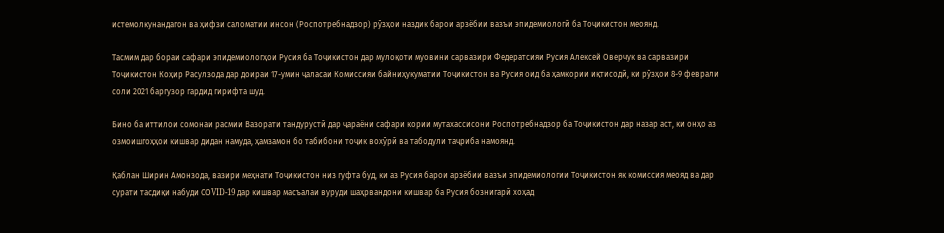истемолкунандагон ва ҳифзи саломатии инсон (Роспотребнадзор) рӯзҳои наздик барои арзёбии вазъи эпидемиологӣ ба Тоҷикистон меоянд.

Тасмим дар бораи сафари эпидемиологҳои Русия ба Тоҷикистон дар мулоқоти муовини сарвазири Федератсияи Русия Алексей Оверчук ва сарвазири Тоҷикистон Коҳир Расулзода дар доираи 17-умин ҷаласаи Комиссияи байниҳукуматии Тоҷикистон ва Русия оид ба ҳамкории иқтисодӣ, ки рӯзҳои 8-9 феврали соли 2021 баргузор гардид гирифта шуд.

Бино ба иттилои сомонаи расмии Вазорати тандурустӣ дар ҷараёни сафари кории мутахассисони Роспотребнадзор ба Тоҷикистон дар назар аст, ки онҳо аз озмоишгоҳҳои кишвар дидан намуда, ҳамзамон бо табибони тоҷик вохӯрӣ ва табодули таҷриба намоянд.

Қаблан Ширин Амонзода, вазири меҳнати Тоҷикистон низ гуфта буд, ки аз Русия барои арзёбии вазъи эпидемиологии Тоҷикистон як комиссия меояд ва дар сурати тасдиқи набуди СОVID-19 дар кишвар масъалаи вуруди шаҳрвандони кишвар ба Русия бознигарӣ хоҳад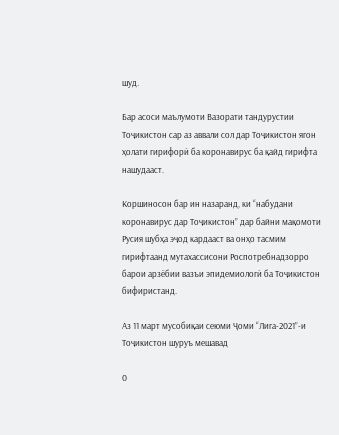шуд.

Бар асоси маълумоти Вазорати тандурустии Тоҷикистон сар аз аввали сол дар Тоҷикистон ягон ҳолати гирифорӣ ба коронавирус ба қайд гирифта нашудааст.

Коршиносон бар ин назаранд, ки “набудани коронавирус дар Тоҷикистон” дар байни мақомоти Русия шубҳа эҷод кардааст ва онҳо тасмим гирифтаанд мутахассисони Роспотребнадзорро барои арзёбии вазъи эпидемиологӣ ба Тоҷикистон бифиристанд.

Аз 11 март мусобиқаи сеюми Ҷоми “Лига-2021”-и Тоҷикистон шуруъ мешавад

0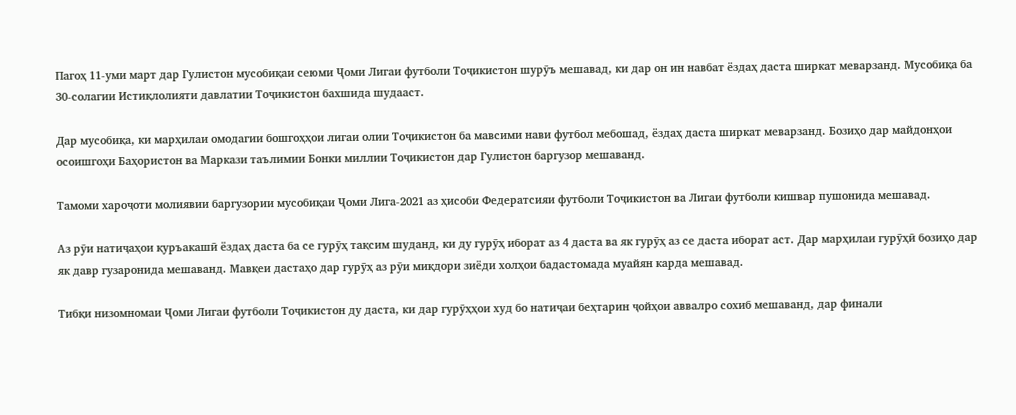Пагоҳ 11-уми март дар Гулистон мусобиқаи сеюми Ҷоми Лигаи футболи Тоҷикистон шурӯъ мешавад, ки дар он ин навбат ёздаҳ даста ширкат меварзанд. Мусобиқа ба 30-солагии Истиқлолияти давлатии Тоҷикистон бахшида шудааст.

Дар мусобиқа, ки марҳилаи омодагии бошгоҳҳои лигаи олии Тоҷикистон ба мавсими нави футбол мебошад, ёздаҳ даста ширкат меварзанд. Бозиҳо дар майдонҳои осоишгоҳи Баҳористон ва Маркази таълимии Бонки миллии Тоҷикистон дар Гулистон баргузор мешаванд.

Тамоми хароҷоти молиявии баргузории мусобиқаи Ҷоми Лига-2021 аз ҳисоби Федератсияи футболи Тоҷикистон ва Лигаи футболи кишвар пушонида мешавад.

Аз рӯи натиҷаҳои қуръакашӣ ёздаҳ даста ба се гурӯҳ тақсим шуданд, ки ду гурӯҳ иборат аз 4 даста ва як гурӯҳ аз се даста иборат аст. Дар марҳилаи гурӯҳӣ бозиҳо дар як давр гузаронида мешаванд. Мавқеи дастаҳо дар гурӯҳ аз рӯи миқдори зиёди холҳои бадастомада муайян карда мешавад.

Тибқи низомномаи Ҷоми Лигаи футболи Тоҷикистон ду даста, ки дар гурӯҳҳои худ бо натиҷаи беҳтарин ҷойҳои аввалро сохиб мешаванд, дар финали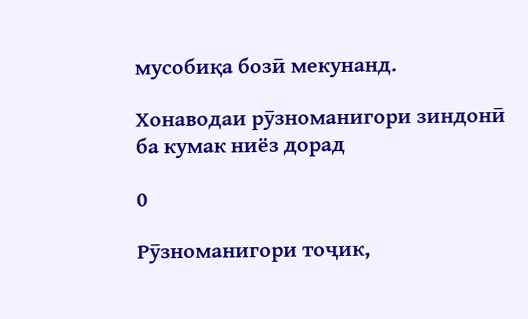мусобиқа бозӣ мекунанд.

Хонаводаи рӯзноманигори зиндонӣ ба кумак ниёз дорад

0

Рӯзноманигори тоҷик,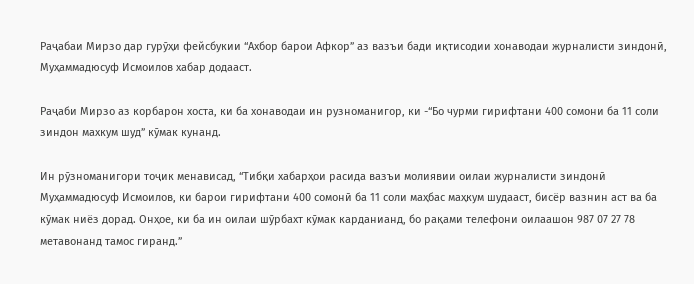Раҷабаи Мирзо дар гурӯҳи фейсбукии “Ахбор барои Афкор” аз вазъи бади иқтисодии хонаводаи журналисти зиндонӣ, Муҳаммадюсуф Исмоилов хабар додааст.

Раҷаби Мирзо аз корбарон хоста, ки ба хонаводаи ин рузноманигор, ки -“Бо чурми гирифтани 400 сомони ба 11 соли зиндон махкум шуд” кӯмак кунанд.

Ин рӯзноманигори тоҷик менависад, “Тибқи хабарҳои расида вазъи молиявии оилаи журналисти зиндонӣ Муҳаммадюсуф Исмоилов, ки барои гирифтани 400 сомонӣ ба 11 соли маҳбас маҳкум шудааст, бисёр вазнин аст ва ба кӯмак ниёз дорад. Онҳое, ки ба ин оилаи шӯрбахт кӯмак карданианд, бо рақами телефони оилаашон 987 07 27 78 метавонанд тамос гиранд.”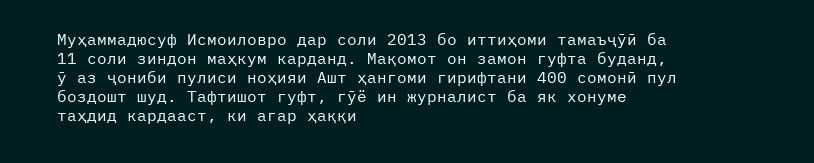Муҳаммадюсуф Исмоиловро дар соли 2013 бо иттиҳоми тамаъҷӯӣ ба 11 соли зиндон маҳкум карданд. Мақомот он замон гуфта буданд, ӯ аз ҷониби пулиси ноҳияи Ашт ҳангоми гирифтани 400 сомонӣ пул боздошт шуд. Тафтишот гуфт, гӯё ин журналист ба як хонуме таҳдид кардааст, ки агар ҳаққи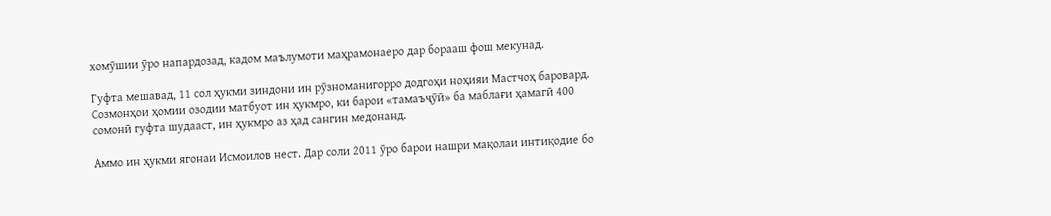хомӯшии ӯро напардозад, кадом маълумоти маҳрамонаеро дар борааш фош мекунад.

Гуфта мешавад, 11 сол ҳукми зиндони ин рӯзноманигорро додгоҳи ноҳияи Мастчоҳ баровард. Созмонҳои ҳомии озодии матбуот ин ҳукмро, ки барои «тамаъҷӯӣ» ба маблағи ҳамагӣ 400 сомонӣ гуфта шудааст, ин ҳукмро аз ҳад сангин медонанд.

Аммо ин ҳукми ягонаи Исмоилов нест. Дар соли 2011 ӯро барои нашри мақолаи интиқодие бо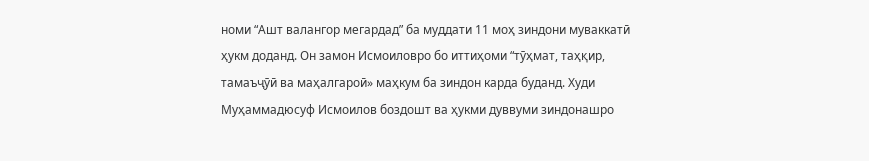номи “Ашт валангор мегардад” ба муддати 11 моҳ зиндони муваккатӣ ҳукм доданд. Он замон Исмоиловро бо иттиҳоми “тӯҳмат, таҳқир, тамаъҷӯӣ ва маҳалгароӣ» маҳкум ба зиндон карда буданд. Худи Муҳаммадюсуф Исмоилов боздошт ва ҳукми дуввуми зиндонашро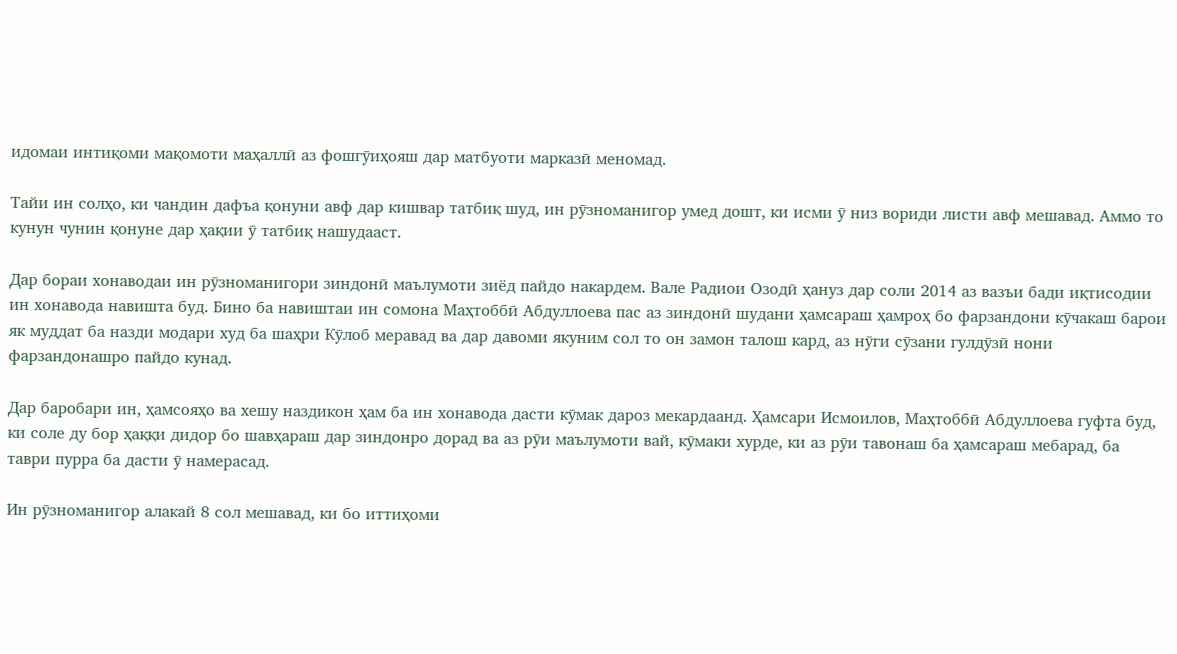идомаи интиқоми мақомоти маҳаллӣ аз фошгӯиҳояш дар матбуоти марказӣ меномад.

Тайи ин солҳо, ки чандин дафъа қонуни авф дар кишвар татбиқ шуд, ин рӯзноманигор умед дошт, ки исми ӯ низ вориди листи авф мешавад. Аммо то кунун чунин қонуне дар ҳақии ӯ татбиқ нашудааст.

Дар бораи хонаводаи ин рӯзноманигори зиндонӣ маълумоти зиёд пайдо накардем. Вале Радиои Озодӣ ҳануз дар соли 2014 аз вазъи бади иқтисодии ин хонавода навишта буд. Бино ба навиштаи ин сомона Маҳтоббӣ Абдуллоева пас аз зиндонӣ шудани ҳамсараш ҳамроҳ бо фарзандони кӯчакаш барои як муддат ба назди модари худ ба шаҳри Кӯлоб меравад ва дар давоми якуним сол то он замон талош кард, аз нӯги сӯзани гулдӯзӣ нони фарзандонашро пайдо кунад.

Дар баробари ин, ҳамсояҳо ва хешу наздикон ҳам ба ин хонавода дасти кӯмак дароз мекардаанд. Ҳамсари Исмоилов, Маҳтоббӣ Абдуллоева гуфта буд, ки соле ду бор ҳаққи дидор бо шавҳараш дар зиндонро дорад ва аз рӯи маълумоти вай, кӯмаки хурде, ки аз рӯи тавонаш ба ҳамсараш мебарад, ба таври пурра ба дасти ӯ намерасад.

Ин рӯзноманигор алакай 8 сол мешавад, ки бо иттиҳоми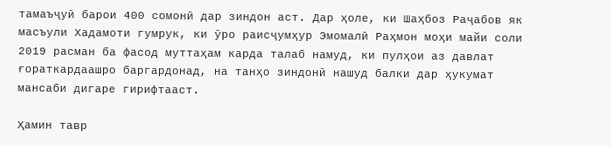тамаъҷуӣ барои 400 сомонӣ дар зиндон аст. Дар ҳоле, ки Шаҳбоз Раҷабов як масъули Хадамоти гумрук, ки ӯро раисҷумҳур Эмомалӣ Раҳмон моҳи майи соли 2019 расман ба фасод муттаҳам карда талаб намуд, ки пулҳои аз давлат ғораткардаашро баргардонад, на танҳо зиндонӣ нашуд балки дар ҳукумат мансаби дигаре гирифтааст.

Ҳамин тавр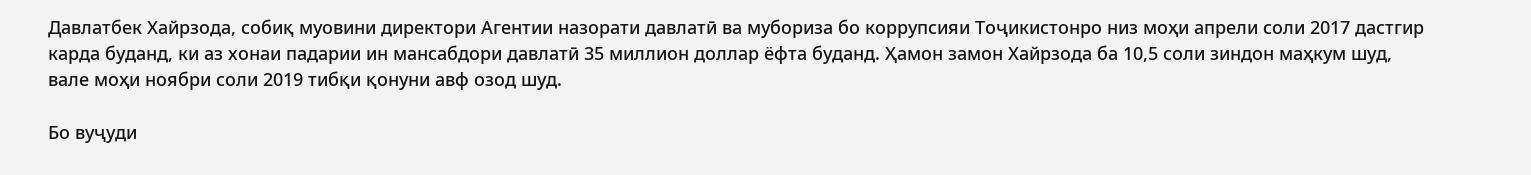Давлатбек Хайрзода, собиқ муовини директори Агентии назорати давлатӣ ва мубориза бо коррупсияи Тоҷикистонро низ моҳи апрели соли 2017 дастгир карда буданд, ки аз хонаи падарии ин мансабдори давлатӣ 35 миллион доллар ёфта буданд. Ҳамон замон Хайрзода ба 10,5 соли зиндон маҳкум шуд, вале моҳи ноябри соли 2019 тибқи қонуни авф озод шуд.

Бо вуҷуди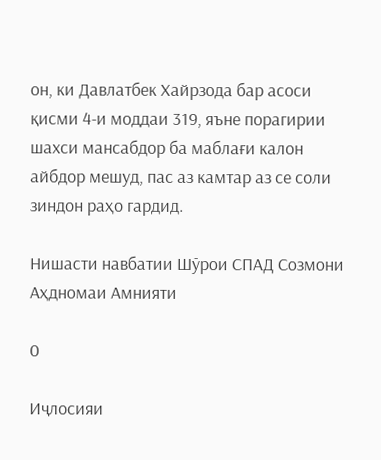он, ки Давлатбек Хайрзода бар асоси қисми 4-и моддаи 319, яъне порагирии шахси мансабдор ба маблағи калон айбдор мешуд, пас аз камтар аз се соли зиндон раҳо гардид.

Нишасти навбатии Шӯрои СПАД Созмони Аҳдномаи Амнияти

0

Иҷлосияи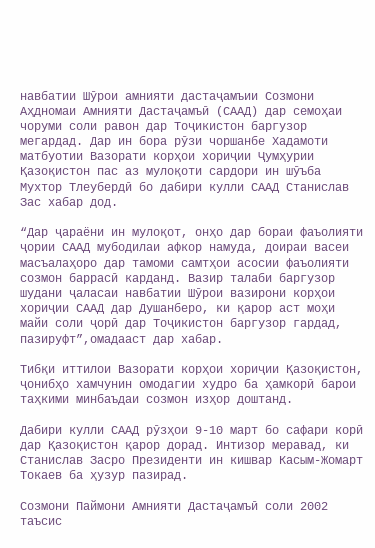навбатии Шӯрои амнияти дастаҷамъии Созмони Аҳдномаи Амнияти Дастаҷамъӣ (СААД) дар семоҳаи чоруми соли равон дар Тоҷикистон баргузор мегардад. Дар ин бора рӯзи чоршанбе Хадамоти матбуотии Вазорати корҳои хориҷии Ҷумҳурии Қазоқистон пас аз мулоқоти сардори ин шӯъба Мухтор Тлеубердӣ бо дабири кулли СААД Станислав Зас хабар дод.

“Дар ҷараёни ин мулоқот, онҳо дар бораи фаъолияти ҷории СААД мубодилаи афкор намуда, доираи васеи масъалаҳоро дар тамоми самтҳои асосии фаъолияти созмон баррасӣ карданд. Вазир талаби баргузор шудани ҷаласаи навбатии Шӯрои вазирони корҳои хориҷии СААД дар Душанберо, ки қарор аст моҳи майи соли ҷорӣ дар Тоҷикистон баргузор гардад, пазируфт”,омадааст дар хабар.

Тибқи иттилои Вазорати корҳои хориҷии Қазоқистон, ҷонибҳо хамчунин омодагии худро ба ҳамкорӣ барои таҳкими минбаъдаи созмон изҳор доштанд.

Дабири кулли СААД рӯзҳои 9-10 март бо сафари корӣ дар Қазоқистон қарор дорад. Интизор меравад, ки Станислав Засро Президенти ин кишвар Касым-Жомарт Токаев ба ҳузур пазирад.

Созмони Паймони Амнияти Дастаҷамъӣ соли 2002 таъсис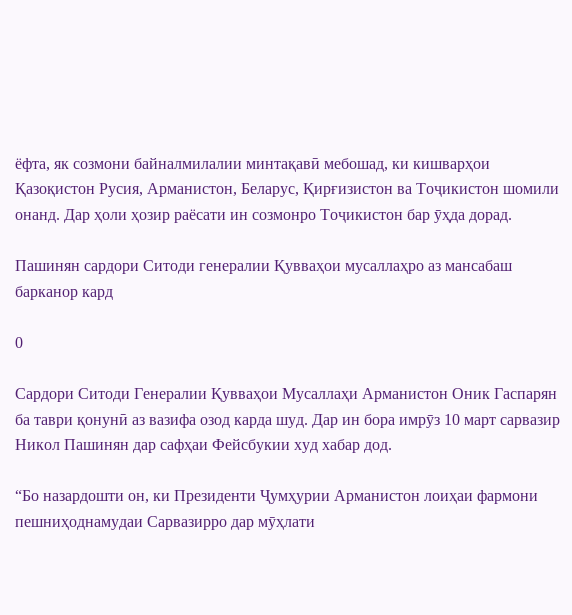ёфта, як созмони байналмилалии минтақавӣ мебошад, ки кишварҳои Қазоқистон Русия, Арманистон, Беларус, Қирғизистон ва Тоҷикистон шомили онанд. Дар ҳоли ҳозир раёсати ин созмонро Тоҷикистон бар ӯҳда дорад.

Пашинян сардори Ситоди генералии Қувваҳои мусаллаҳро аз мансабаш барканор кард

0

Сардори Ситоди Генералии Қувваҳои Мусаллаҳи Арманистон Оник Гаспарян ба таври қонунӣ аз вазифа озод карда шуд. Дар ин бора имрӯз 10 март сарвазир Никол Пашинян дар сафҳаи Фейсбукии худ хабар дод.

“Бо назардошти он, ки Президенти Ҷумҳурии Арманистон лоиҳаи фармони пешниҳоднамудаи Сарвазирро дар мӯҳлати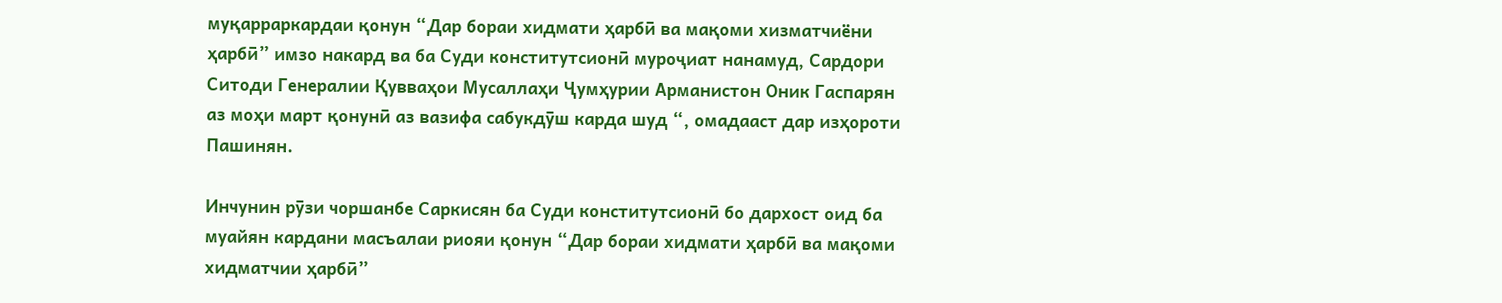муқарраркардаи қонун “Дар бораи хидмати ҳарбӣ ва мақоми хизматчиёни ҳарбӣ” имзо накард ва ба Суди конститутсионӣ муроҷиат нанамуд, Сардори Ситоди Генералии Қувваҳои Мусаллаҳи Ҷумҳурии Арманистон Оник Гаспарян аз моҳи март қонунӣ аз вазифа сабукдӯш карда шуд “, омадааст дар изҳороти Пашинян.

Инчунин рӯзи чоршанбе Саркисян ба Суди конститутсионӣ бо дархост оид ба муайян кардани масъалаи риояи қонун “Дар бораи хидмати ҳарбӣ ва мақоми хидматчии ҳарбӣ”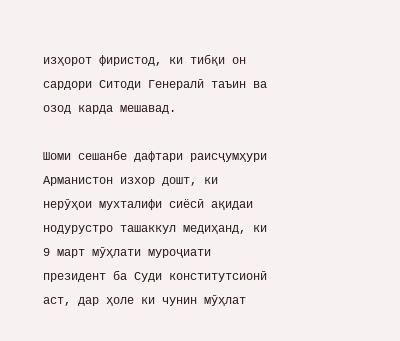изҳорот фиристод, ки тибқи он сардори Ситоди Генералӣ таъин ва озод карда мешавад.

Шоми сешанбе дафтари раисҷумҳури Арманистон изхор дошт, ки нерӯҳои мухталифи сиёсӣ ақидаи нодурустро ташаккул медиҳанд, ки 9 март мӯҳлати муроҷиати президент ба Суди конститутсионӣ аст, дар ҳоле ки чунин мӯҳлат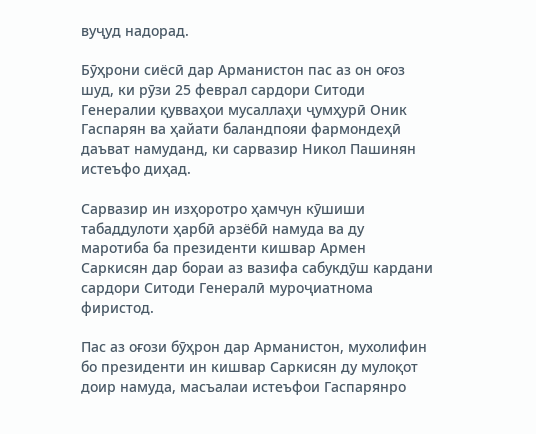вуҷуд надорад.

Бӯҳрони сиёсӣ дар Арманистон пас аз он оғоз шуд, ки рӯзи 25 феврал сардори Ситоди Генералии қувваҳои мусаллаҳи ҷумҳурӣ Оник Гаспарян ва ҳайати баландпояи фармондеҳӣ даъват намуданд, ки сарвазир Никол Пашинян истеъфо диҳад.

Сарвазир ин изҳоротро ҳамчун кӯшиши табаддулоти ҳарбӣ арзёбӣ намуда ва ду маротиба ба президенти кишвар Армен Саркисян дар бораи аз вазифа сабукдӯш кардани сардори Ситоди Генералӣ муроҷиатнома фиристод.

Пас аз оғози бӯҳрон дар Арманистон, мухолифин бо президенти ин кишвар Саркисян ду мулоқот доир намуда, масъалаи истеъфои Гаспарянро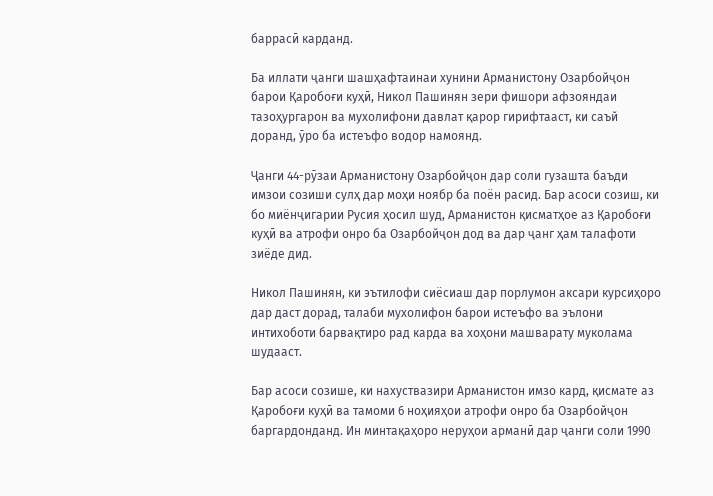баррасӣ карданд.

Ба иллати ҷанги шашҳафтаинаи хунини Арманистону Озарбойҷон барои Қаробоғи куҳӣ, Никол Пашинян зери фишори афзояндаи тазоҳургарон ва мухолифони давлат қарор гирифтааст, ки саъй доранд, ӯро ба истеъфо водор намоянд.

Ҷанги 44-рӯзаи Арманистону Озарбойҷон дар соли гузашта баъди имзои созиши сулҳ дар моҳи ноябр ба поён расид. Бар асоси созиш, ки бо миёнҷигарии Русия ҳосил шуд, Арманистон қисматҳое аз Қаробоғи куҳӣ ва атрофи онро ба Озарбойҷон дод ва дар ҷанг ҳам талафоти зиёде дид.

Никол Пашинян, ки эътилофи сиёсиаш дар порлумон аксари курсиҳоро дар даст дорад, талаби мухолифон барои истеъфо ва эълони интихоботи барвақтиро рад карда ва хоҳони машварату муколама шудааст.

Бар асоси созише, ки нахуствазири Арманистон имзо кард, қисмате аз Қаробоғи куҳӣ ва тамоми 6 ноҳияҳои атрофи онро ба Озарбойҷон баргардонданд. Ин минтақаҳоро неруҳои арманӣ дар ҷанги соли 1990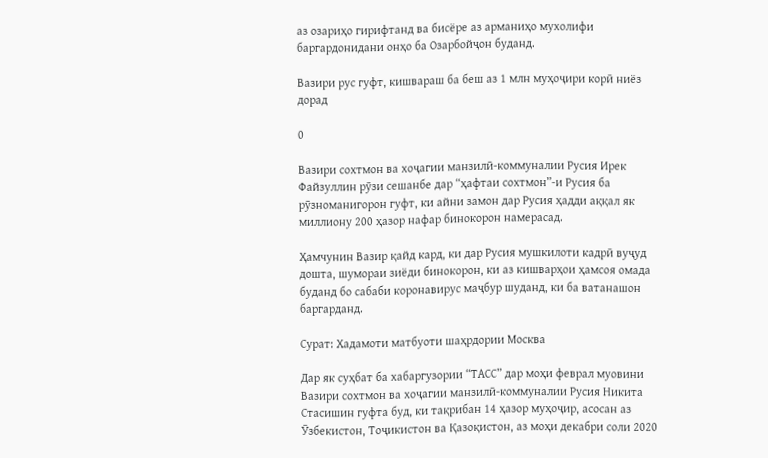аз озариҳо гирифтанд ва бисёре аз арманиҳо мухолифи баргардонидани онҳо ба Озарбойҷон буданд.

Вазири рус гуфт, кишвараш ба беш аз 1 млн муҳоҷири корӣ ниёз дорад

0

Вазири сохтмон ва хоҷагии манзилӣ-коммуналии Русия Ирек Файзуллин рӯзи сешанбе дар “ҳафтаи сохтмон”-и Русия ба рӯзноманигорон гуфт, ки айни замон дар Русия ҳадди аққал як миллиону 200 ҳазор нафар бинокорон намерасад.

Ҳамчунин Вазир қайд кард, ки дар Русия мушкилоти кадрӣ вуҷуд дошта, шумораи зиёди бинокорон, ки аз кишварҳои ҳамсоя омада буданд бо сабаби коронавирус маҷбур шуданд, ки ба ватанашон баргарданд.

Сурат: Хадамоти матбуоти шаҳрдории Москва

Дар як суҳбат ба хабаргузории “ТАСС” дар моҳи феврал муовини Вазири сохтмон ва хоҷагии манзилӣ-коммуналии Русия Никита Стасишин гуфта буд, ки тақрибан 14 ҳазор муҳоҷир, асосан аз Ӯзбекистон, Тоҷикистон ва Қазоқистон, аз моҳи декабри соли 2020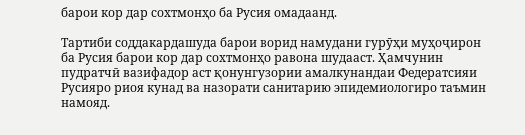барои кор дар сохтмонҳо ба Русия омадаанд.

Тартиби соддакардашуда барои ворид намудани гурӯҳи муҳоҷирон ба Русия барои кор дар сохтмонҳо равона шудааст. Ҳамчунин пудратчӣ вазифадор аст қонунгузории амалкунандаи Федератсияи Русияро риоя кунад ва назорати санитарию эпидемиологиро таъмин намояд.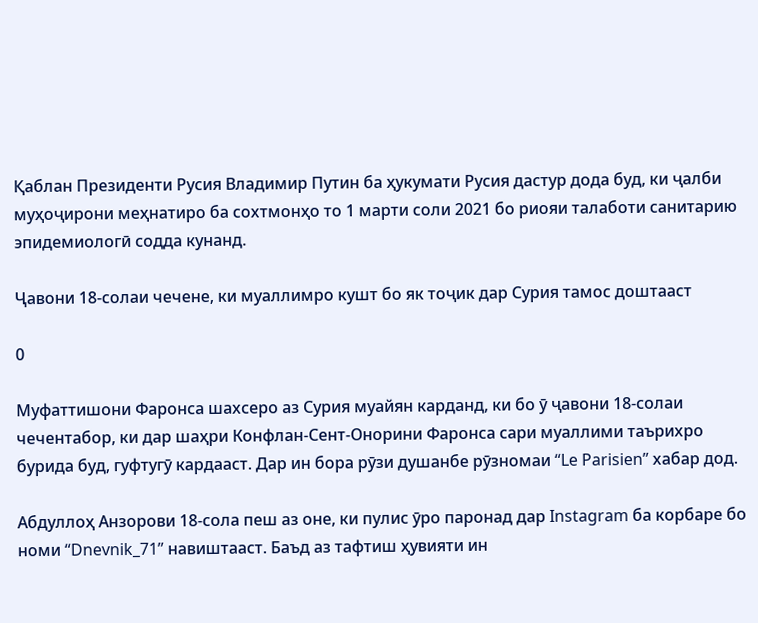Қаблан Президенти Русия Владимир Путин ба ҳукумати Русия дастур дода буд, ки ҷалби муҳоҷирони меҳнатиро ба сохтмонҳо то 1 марти соли 2021 бо риояи талаботи санитарию эпидемиологӣ содда кунанд.

Ҷавони 18-солаи чечене, ки муаллимро кушт бо як тоҷик дар Сурия тамос доштааст

0

Муфаттишони Фаронса шахсеро аз Сурия муайян карданд, ки бо ӯ ҷавони 18-солаи чечентабор, ки дар шаҳри Конфлан-Сент-Онорини Фаронса сари муаллими таърихро бурида буд, гуфтугӯ кардааст. Дар ин бора рӯзи душанбе рӯзномаи “Le Parisien” хабар дод.

Абдуллоҳ Анзорови 18-сола пеш аз оне, ки пулис ӯро паронад дар Instagram ба корбаре бо номи “Dnevnik_71” навиштааст. Баъд аз тафтиш ҳувияти ин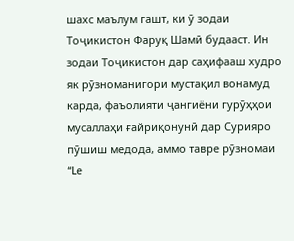шахс маълум гашт, ки ӯ зодаи Тоҷикистон Фаруқ Шамӣ будааст. Ин зодаи Тоҷикистон дар саҳифааш худро як рӯзноманигори мустақил вонамуд карда, фаъолияти ҷангиёни гурӯҳҳои мусаллаҳи ғайриқонунӣ дар Сурияро пӯшиш медода, аммо тавре рӯзномаи “Le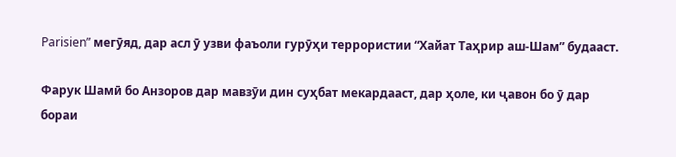Parisien” мегӯяд, дар асл ӯ узви фаъоли гурӯҳи террористии “Хайат Таҳрир аш-Шам” будааст.

Фарук Шамӣ бо Анзоров дар мавзӯи дин суҳбат мекардааст, дар ҳоле, ки ҷавон бо ӯ дар бораи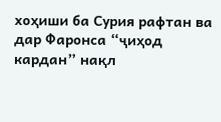хоҳиши ба Сурия рафтан ва дар Фаронса “ҷиҳод кардан” нақл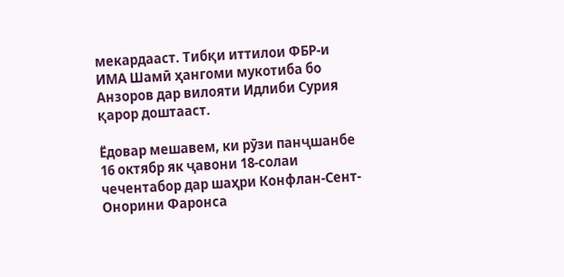мекардааст. Тибқи иттилои ФБР-и ИМА Шамӣ ҳангоми мукотиба бо Анзоров дар вилояти Идлиби Сурия қарор доштааст.

Ёдовар мешавем, ки рӯзи панҷшанбе 16 октябр як ҷавони 18-солаи чечентабор дар шаҳри Конфлан-Сент-Онорини Фаронса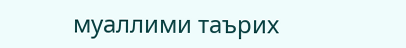муаллими таърих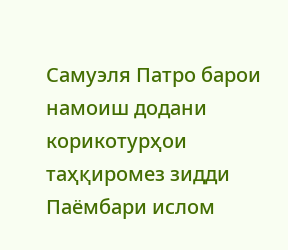Самуэля Патро барои намоиш додани корикотурҳои таҳқиромез зидди Паёмбари ислом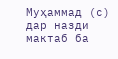Муҳаммад (с) дар назди мактаб ба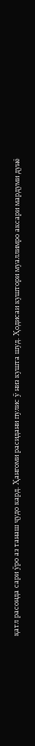қатл расонда сари ӯро аз танаш ҷудо кард. Ҳангоми расидани пулис ӯ низ кушта шуд. Ҳодисаи куштори муаллимро аксари мардуми дунё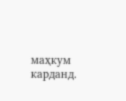маҳкум карданд.